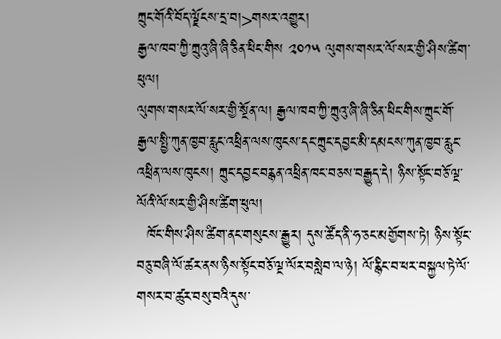ཀྲུང་གོའི་བོད་ལྗོངས་དྲ་བ།>གསར་འགྱུར།
རྒྱལ་ཁབ་ཀྱི་ཀྲུའུ་ཞི་ཞི་ཅིན་ཕིང་གིས ༢༠༡༥ ལུགས་གསར་ལོ་སར་གྱི་ཤིས་ཚིག་ཕུལ།
ལུགས་གསར་ལོ་སར་གྱི་སྔོན་ལ། རྒྱལ་ཁབ་ཀྱི་ཀྲུའུ་ཞི་ཞི་ཅིན་ཕིང་གིས་ཀྲུང་གོ་རྒྱལ་སྤྱི་ཀུན་ཁྱབ་རླུང་འཕྲིན་ལས་ཁུངས་དང་ཀྲུང་དབྱང་མི་དམངས་ཀུན་ཁྱབ་རླུང་འཕྲིན་ལས་ཁུངས། ཀྲུང་དབྱང་བརྙན་འཕྲིན་ཁང་བཅས་བརྒྱུད་དེ། ཉིས་སྟོང་བཅོ་ལྔ་ལོའི་ལོ་སར་གྱི་ཤིས་ཚིག་ཕུལ།
  ཁོང་གིས་ཤིས་ཚིག་ནང་གསུངས་རྒྱུར། དུས་ཚོད་ནི་ཧ་ཅང་མགྱོགས་ཏེ། ཉིས་སྟོང་བཅུ་བཞི་ལོ་ཚར་ནས་ཉིས་སྟོང་བཅོ་ལྔ་ལོར་བསླེབ་ལ་ཉེ། ལོ་རྙིང་བ་ཕར་བསྐྱལ་ཏེ་ལོ་གསར་བ་ཚུར་བསུ་བའི་དུས་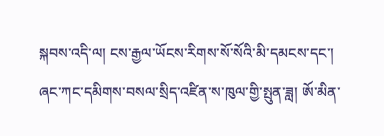སྐབས་འདི་ལ། ངས་རྒྱལ་ཡོངས་རིགས་སོ་སོའི་མི་དམངས་དང་། ཞང་ཀང་དམིགས་བསལ་སྲིད་འཛིན་ས་ཁུལ་གྱི་སྤུན་ཟླ། ཨོ་མིན་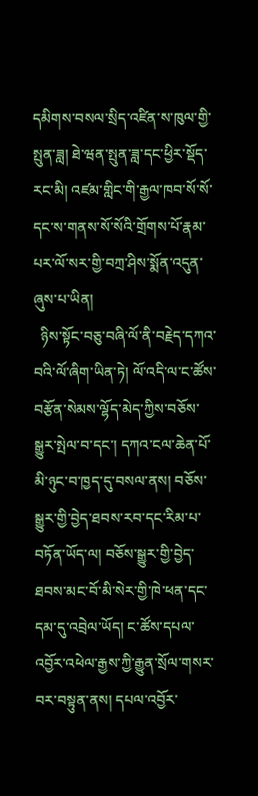དམིགས་བསལ་སྲིད་འཛིན་ས་ཁུལ་གྱི་སྤུན་ཟླ། ཐེ་ཝན་སྤུན་ཟླ་དང་ཕྱིར་སྡོད་རང་མི། འཛམ་གླིང་གི་རྒྱལ་ཁབ་སོ་སོ་དང་ས་གནས་སོ་སོའི་གྲོགས་པོ་རྣམ་པར་ལོ་སར་གྱི་བཀྲ་ཤིས་སྨོན་འདུན་ཞུས་པ་ཡིན།
  ཉིས་སྟོང་བཅུ་བཞི་ལོ་ནི་བརྗེད་དཀའ་བའི་ལོ་ཞིག་ཡིན་ཏེ། ལོ་འདི་ལ་ང་ཚོས་བརྩོན་སེམས་ལྷོད་མེད་ཀྱིས་བཅོས་སྒྱུར་སྤེལ་བ་དང་། དཀའ་ངལ་ཆེན་པོ་མི་ཉུང་བ་ཁྱད་དུ་བསལ་ནས། བཅོས་སྒྱུར་གྱི་བྱེད་ཐབས་རབ་དང་རིམ་པ་བཏོན་ཡོད་ལ། བཅོས་སྒྱུར་གྱི་བྱེད་ཐབས་མང་བོ་མི་སེར་གྱི་ཁེ་ཕན་དང་དམ་དུ་འབྲེལ་ཡོད། ང་ཚོས་དཔལ་འབྱོར་འཕེལ་རྒྱས་ཀྱི་རྒྱུན་སྲོལ་གསར་བར་བསྟུན་ནས། དཔལ་འབྱོར་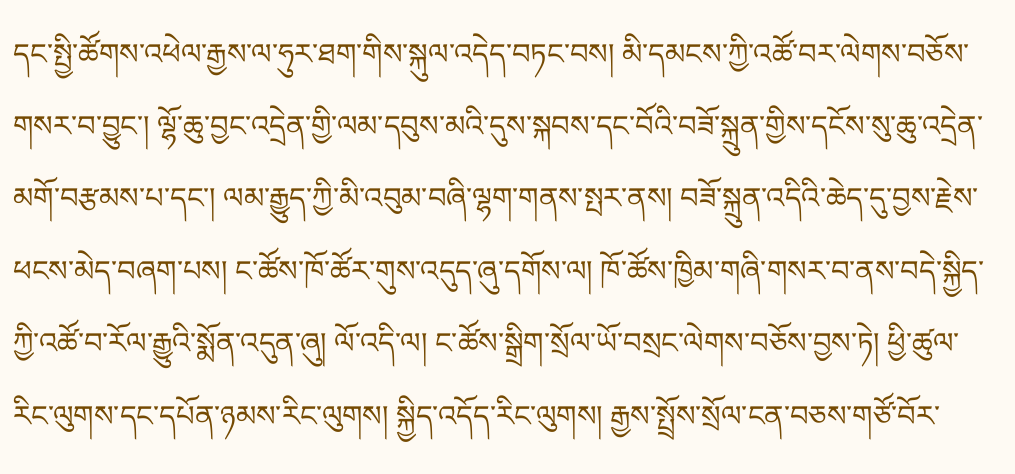དང་སྤྱི་ཚོགས་འཕེལ་རྒྱས་ལ་ཧུར་ཐག་གིས་སྐུལ་འདེད་བཏང་བས། མི་དམངས་ཀྱི་འཚོ་བར་ལེགས་བཅོས་གསར་བ་བྱུང་། ལྷོ་ཆུ་བྱང་འདྲེན་གྱི་ལམ་དབུས་མའི་དུས་སྐབས་དང་བོའི་བཟོ་སྐྲུན་གྱིས་དངོས་སུ་ཆུ་འདྲེན་མགོ་བརྩམས་པ་དང་། ལམ་རྒྱུད་ཀྱི་མི་འབུམ་བཞི་ལྷག་གནས་སྤར་ནས། བཟོ་སྐྲུན་འདིའི་ཆེད་དུ་བྱས་རྗེས་ཕངས་མེད་བཞག་པས། ང་ཚོས་ཁོ་ཚོར་གུས་འདུད་ཞུ་དགོས་ལ། ཁོ་ཚོས་ཁྱིམ་གཞི་གསར་བ་ནས་བདེ་སྐྱིད་ཀྱི་འཚོ་བ་རོལ་རྒྱུའི་སྨོན་འདུན་ཞུ། ལོ་འདི་ལ། ང་ཚོས་སྒྲིག་སྲོལ་ཡོ་བསྲང་ལེགས་བཅོས་བྱས་ཏེ། ཕྱི་ཚུལ་རིང་ལུགས་དང་དཔོན་ཉམས་རིང་ལུགས། སྐྱིད་འདོད་རིང་ལུགས། རྒྱས་སྤྲོས་སྲོལ་ངན་བཅས་གཙོ་བོར་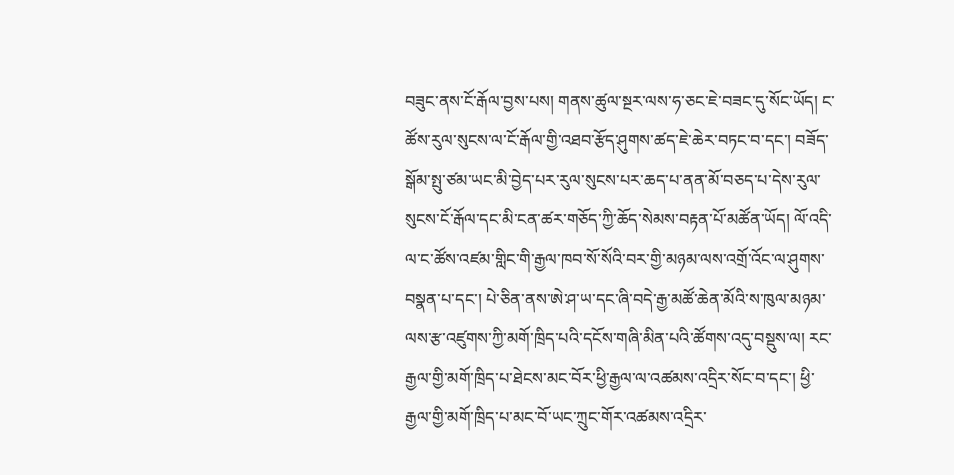བཟུང་ནས་ངོ་རྒོལ་བྱས་པས། གནས་ཚུལ་སྔར་ལས་ཧ་ཅང་ཇེ་བཟང་དུ་སོང་ཡོད། ང་ཚོས་རུལ་སུངས་ལ་ངོ་རྒོལ་གྱི་འཐབ་རྩོད་ཤུགས་ཚད་ཇེ་ཆེར་བཏང་བ་དང་། བཟོད་སྒོམ་སྤུ་ཙམ་ཡང་མི་བྱེད་པར་རུལ་སུངས་པར་ཆད་པ་ནན་མོ་བཅད་པ་དེས་རུལ་སུངས་ངོ་རྒོལ་དང་མི་ངན་ཚར་གཅོད་ཀྱི་ཆོད་སེམས་བརྟན་པོ་མཚོན་ཡོད། ལོ་འདི་ལ་ང་ཚོས་འཛམ་གླིང་གི་རྒྱལ་ཁབ་སོ་སོའི་བར་གྱི་མཉམ་ལས་འགྲོ་འོང་ལ་ཤུགས་བསྣན་པ་དང་། པེ་ཅིན་ནས་ཨེ་ཤ་ཡ་དང་ཞི་བདེ་རྒྱ་མཚོ་ཆེན་མོའི་ས་ཁུལ་མཉམ་ལས་རྩ་འཛུགས་ཀྱི་མགོ་ཁྲིད་པའི་དངོས་གཞི་མིན་པའི་ཚོགས་འདུ་བསྡུས་ལ། རང་རྒྱལ་གྱི་མགོ་ཁྲིད་པ་ཐེངས་མང་བོར་ཕྱི་རྒྱལ་ལ་འཚམས་འདྲིར་སོང་བ་དང་། ཕྱི་རྒྱལ་གྱི་མགོ་ཁྲིད་པ་མང་བོ་ཡང་ཀྲུང་གོར་འཚམས་འདྲིར་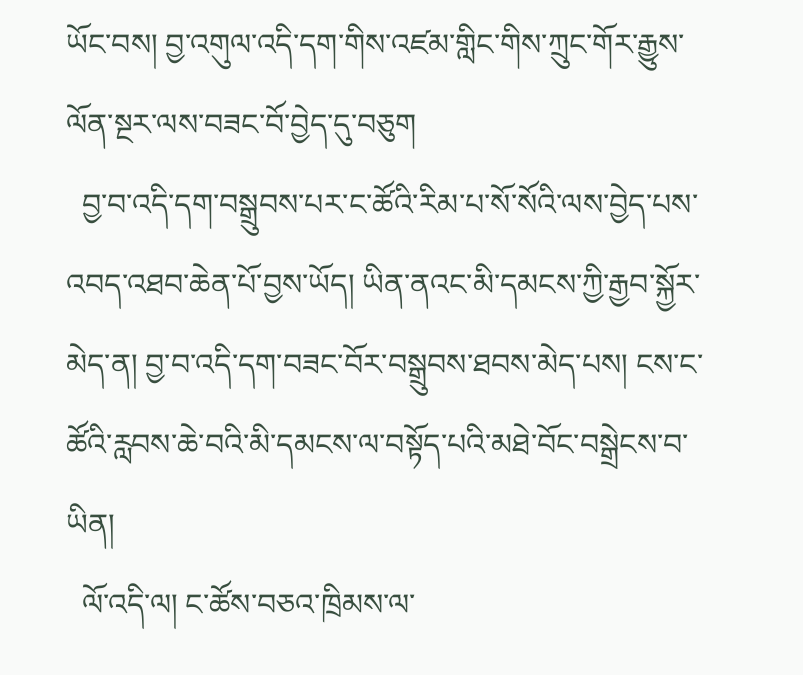ཡོང་བས། བྱ་འགུལ་འདི་དག་གིས་འཛམ་གླིང་གིས་ཀྲུང་གོར་རྒྱུས་ལོན་སྔར་ལས་བཟང་བོ་བྱེད་དུ་བཅུག
  བྱ་བ་འདི་དག་བསྒྲུབས་པར་ང་ཚོའི་རིམ་པ་སོ་སོའི་ལས་བྱེད་པས་འབད་འཐབ་ཆེན་པོ་བྱས་ཡོད། ཡིན་ནའང་མི་དམངས་ཀྱི་རྒྱབ་སྐྱོར་མེད་ན། བྱ་བ་འདི་དག་བཟང་བོར་བསྒྲུབས་ཐབས་མེད་པས། ངས་ང་ཚོའི་རླབས་ཆེ་བའི་མི་དམངས་ལ་བསྟོད་པའི་མཐེ་བོང་བསྒྲེངས་བ་ཡིན།
  ལོ་འདི་ལ། ང་ཚོས་བཅའ་ཁྲིམས་ལ་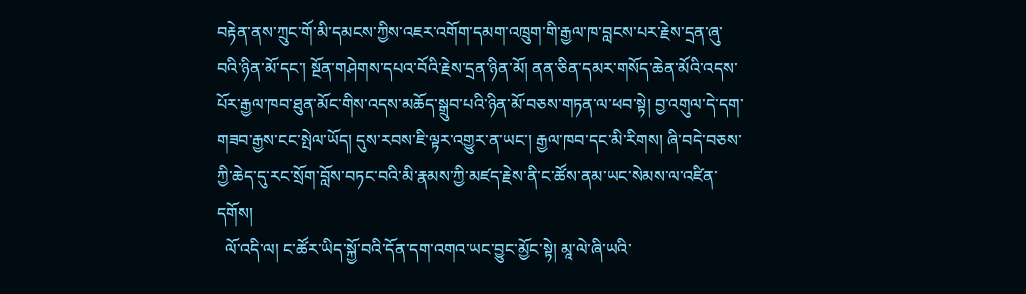བརྟེན་ནས་ཀྲུང་གོ་མི་དམངས་ཀྱིས་འཇར་འགོག་དམག་འཁྲུག་གི་རྒྱལ་ཁ་བླངས་པར་རྗེས་དྲན་ཞུ་བའི་ཉིན་མོ་དང་། སྔོན་གཤེགས་དཔའ་བོའི་རྗེས་དྲན་ཉིན་མོ། ནན་ཅིན་དམར་གསོད་ཆེན་མོའི་འདས་པོར་རྒྱལ་ཁབ་ཐུན་མོང་གིས་འདས་མཆོད་སྒྲུབ་པའི་ཉིན་མོ་བཅས་གཏན་ལ་ཕབ་སྟེ། བྱ་འགུལ་དེ་དག་གཟབ་རྒྱས་ངང་སྤེལ་ཡོད། དུས་རབས་ཇི་ལྟར་འགྱུར་ན་ཡང་། རྒྱལ་ཁབ་དང་མི་རིགས། ཞི་བདེ་བཅས་ཀྱི་ཆེད་དུ་རང་སྲོག་བློས་བཏང་བའི་མི་རྣམས་ཀྱི་མཛད་རྗེས་ནི་ང་ཚོས་ནམ་ཡང་སེམས་ལ་འཛིན་དགོས།
  ལོ་འདི་ལ། ང་ཚོར་ཡིད་སྐྱོ་བའི་དོན་དག་འགའ་ཡང་བྱུང་མྱོང་སྟེ། མཱ་ལེ་ཞི་ཡའི་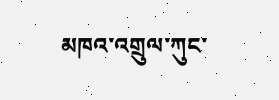མཁའ་འགྲུལ་ཀུང་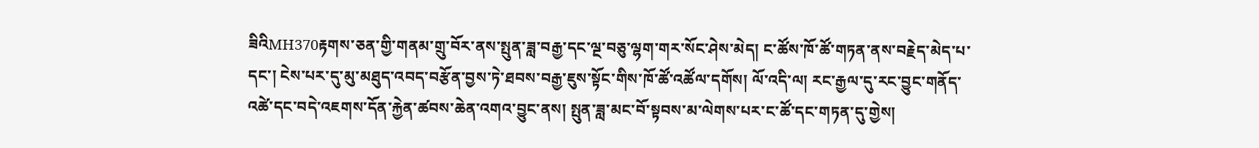ཟིའིMH370རྟགས་ཅན་གྱི་གནམ་གྲུ་བོར་ནས་སྤུན་ཟླ་བརྒྱ་དང་ལྔ་བཅུ་ལྷག་གར་སོང་ཤེས་མེད། ང་ཚོས་ཁོ་ཚོ་གཏན་ནས་བརྗེད་མེད་པ་དང་། ངེས་པར་དུ་མུ་མཐུད་འབད་བརྩོན་བྱས་ཏེ་ཐབས་བརྒྱ་ཇུས་སྟོང་གིས་ཁོ་ཚོ་འཚོལ་དགོས། ལོ་འདི་ལ། རང་རྒྱལ་དུ་རང་བྱུང་གནོད་འཚེ་དང་བདེ་འཇགས་དོན་རྐྱེན་ཚབས་ཆེན་འགའ་བྱུང་ནས། སྤུན་ཟླ་མང་བོ་སྟབས་མ་ལེགས་པར་ང་ཚོ་དང་གཏན་དུ་གྱེས།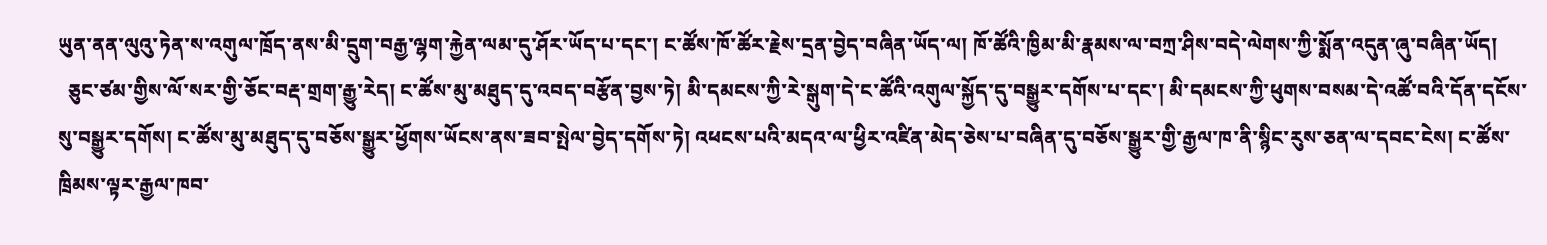ཡུན་ནན་ལུའུ་ཏེན་ས་འགུལ་ཁྲོད་ནས་མི་དྲུག་བརྒྱ་ལྷག་རྐྱེན་ལམ་དུ་ཤོར་ཡོད་པ་དང་། ང་ཚོས་ཁོ་ཚོར་རྗེས་དྲན་བྱེད་བཞིན་ཡོད་ལ། ཁོ་ཚོའི་ཁྱིམ་མི་རྣམས་ལ་བཀྲ་ཤིས་བདེ་ལེགས་ཀྱི་སྨོན་འདུན་ཞུ་བཞིན་ཡོད།
  ཅུང་ཙམ་གྱིས་ལོ་སར་གྱི་ཅོང་བརྡ་གྲག་རྒྱུ་རེད། ང་ཚོས་མུ་མཐུད་དུ་འབད་བརྩོན་བྱས་ཏེ། མི་དམངས་ཀྱི་རེ་སྒུག་དེ་ང་ཚོའི་འགུལ་སྐྱོད་དུ་བསྒྱུར་དགོས་པ་དང་། མི་དམངས་ཀྱི་ཕུགས་བསམ་དེ་འཚོ་བའི་དོན་དངོས་སུ་བསྒྱུར་དགོས། ང་ཚོས་མུ་མཐུད་དུ་བཅོས་སྒྱུར་ཕྱོགས་ཡོངས་ནས་ཟབ་སྤེལ་བྱེད་དགོས་ཏེ། འཕངས་པའི་མདའ་ལ་ཕྱིར་འཛིན་མེད་ཅེས་པ་བཞིན་དུ་བཅོས་སྒྱུར་གྱི་རྒྱལ་ཁ་ནི་སྙིང་རུས་ཅན་ལ་དབང་ངེས། ང་ཚོས་ཁྲིམས་ལྟར་རྒྱལ་ཁབ་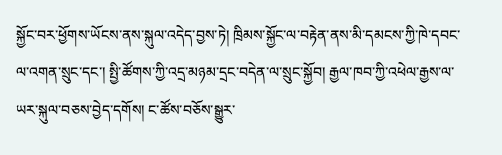སྐྱོང་བར་ཕྱོགས་ཡོངས་ནས་སྐུལ་འདེད་བྱས་ཏེ། ཁྲིམས་སྐྱོང་ལ་བརྟེན་ནས་མི་དམངས་ཀྱི་ཁེ་དབང་ལ་འགན་སྲུང་དང་། སྤྱི་ཚོགས་ཀྱི་འདྲ་མཉམ་དྲང་བདེན་ལ་སྲུང་སྐྱོབ། རྒྱལ་ཁབ་ཀྱི་འཕེལ་རྒྱས་ལ་ཡར་སྐུལ་བཅས་བྱེད་དགོས། ང་ཚོས་བཅོས་སྒྱུར་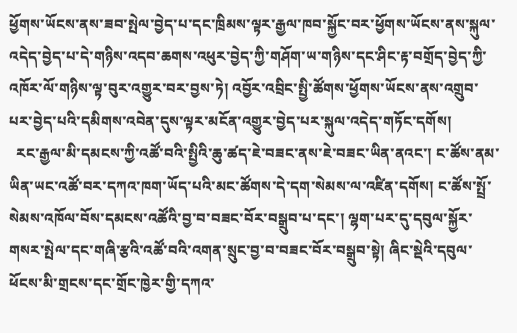ཕྱོགས་ཡོངས་ནས་ཟབ་སྤེལ་བྱེད་པ་དང་ཁྲིམས་ལྟར་རྒྱལ་ཁབ་སྐྱོང་བར་ཕྱོགས་ཡོངས་ནས་སྐུལ་འདེད་བྱེད་པ་དེ་གཉིས་འདབ་ཆགས་འཕུར་བྱེད་ཀྱི་གཤོག་ཡ་གཉིས་དང་ཤིང་རྟ་བགྲོད་བྱེད་ཀྱི་འཁོར་ལོ་གཉིས་ལྟ་བུར་འགྱུར་བར་བྱས་ཏེ། འབྱོར་འབྲིང་སྤྱི་ཚོགས་ཕྱོགས་ཡོངས་ནས་འགྲུབ་པར་བྱེད་པའི་དམིགས་འབེན་དུས་ལྟར་མངོན་འགྱུར་བྱེད་པར་སྐུལ་འདེད་གཏོང་དགོས།
  རང་རྒྱལ་མི་དམངས་ཀྱི་འཚོ་བའི་སྤྱིའི་ཆུ་ཚད་ཇེ་བཟང་ནས་ཇེ་བཟང་ཡིན་ནའང་། ང་ཚོས་ནམ་ཡིན་ཡང་འཚོ་བར་དཀའ་ཁག་ཡོད་པའི་མང་ཚོགས་དེ་དག་སེམས་ལ་འཛིན་དགོས། ང་ཚོས་སྤྲོ་སེམས་འཁོལ་བོས་དམངས་འཚོའི་བྱ་བ་བཟང་བོར་བསྒྲུབ་པ་དང་། ལྷག་པར་དུ་དབུལ་སྐྱོར་གསར་སྤེལ་དང་གཞི་རྩའི་འཚོ་བའི་འགན་སྲུང་བྱ་བ་བཟང་བོར་བསྒྲུབ་སྟེ། ཞིང་སྡེའི་དབུལ་ཕོངས་མི་གྲངས་དང་གྲོང་ཁྱེར་གྱི་དཀའ་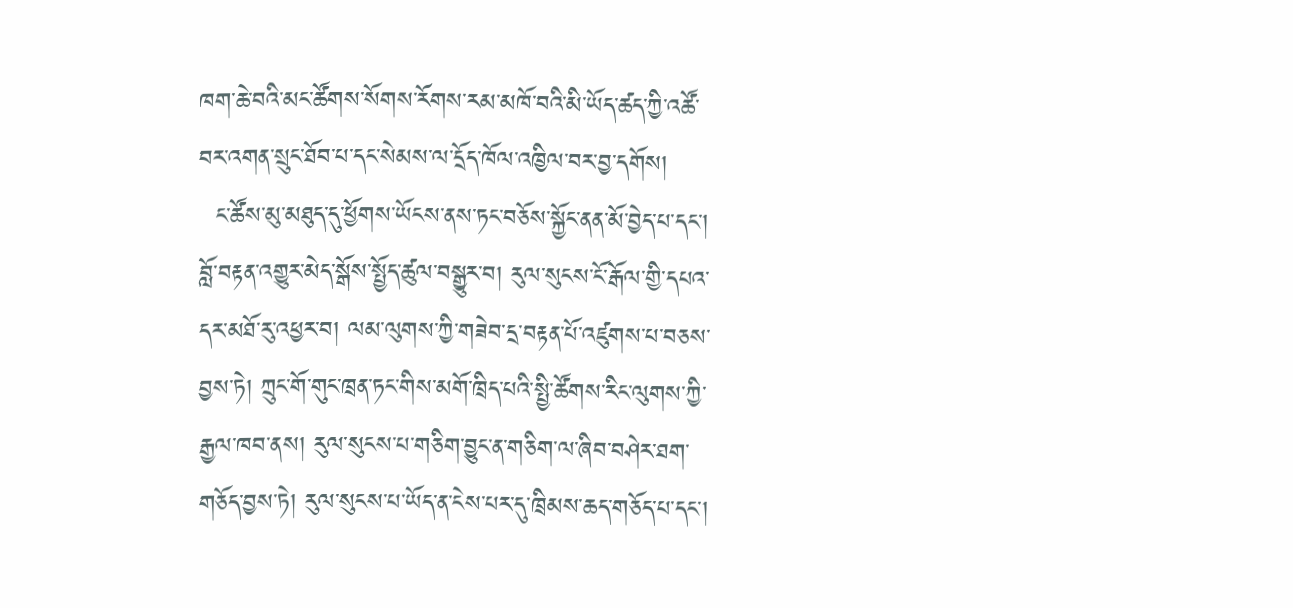ཁག་ཆེ་བའི་མང་ཚོགས་སོགས་རོགས་རམ་མཁོ་བའི་མི་ཡོད་ཚད་ཀྱི་འཚོ་བར་འགན་སྲུང་ཐོབ་པ་དང་སེམས་ལ་དྲོད་ཁོལ་འཁྱིལ་བར་བྱ་དགོས།
  ང་ཚོས་མུ་མཐུད་དུ་ཕྱོགས་ཡོངས་ནས་ཏང་བཅོས་སྐྱོང་ནན་མོ་བྱེད་པ་དང་། བློ་བརྟན་འགྱུར་མེད་སྒོས་སྤྱོད་ཚུལ་བསྒྱུར་བ། རུལ་སུངས་ངོ་རྒོལ་གྱི་དཔའ་དར་མཐོ་རུ་འཕྱར་བ། ལམ་ལུགས་ཀྱི་གཟེབ་དྲ་བརྟན་པོ་འཛུགས་པ་བཅས་བྱས་ཏེ། ཀྲུང་གོ་གུང་ཁྲན་ཏང་གིས་མགོ་ཁྲིད་པའི་སྤྱི་ཚོགས་རིང་ལུགས་ཀྱི་རྒྱལ་ཁབ་ནས། རུལ་སུངས་པ་གཅིག་བྱུང་ན་གཅིག་ལ་ཞིབ་བཤེར་ཐག་གཅོད་བྱས་ཏེ། རུལ་སུངས་པ་ཡོད་ན་ངེས་པར་དུ་ཁྲིམས་ཆད་གཅོད་པ་དང་།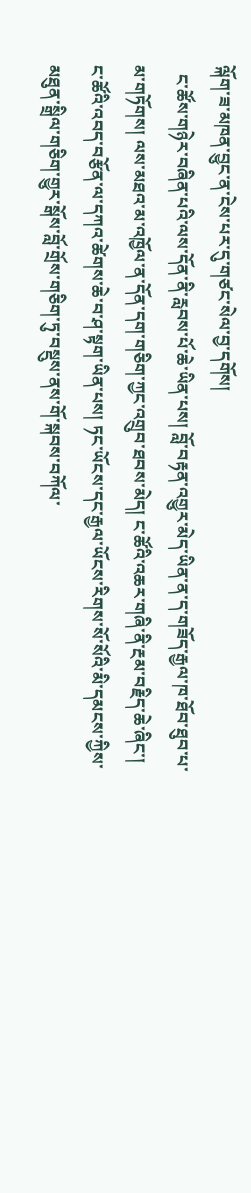ལྐོག་ཟ་མཁན་བྱུང་ན་ངེས་པར་དུ་གཙང་སེལ་བྱ་དགོས།
  ང་ཚོས་གཉེར་བཞིན་པའི་ལས་དོན་ནི་རླབས་པོ་ཆེ་ཡིན་པས། བློ་བརྟན་འགྱུར་མེད་ཡིན་ན་ད་གཟོད་རྒྱལ་ཁ་ཐོབ་ཐུབ་པ་མ་གཏོགས། ལས་མཐའ་མ་འཁྱོལ་ན་དོན་དག་གཅིག་ཀྱང་འགྲུབ་ཐབས་མེད། ང་ཚོའི་འཆར་གཞི་ནི་རྔམ་བརྗིད་ཆེ་ཞིང་། ང་ཚོའི་འབད་བརྩོན་ལ་དཀའ་ཚེགས་ཆེ་བ་ཤ་སྟག་ཡིན་པས། ཏང་ཡོངས་དང་རྒྱལ་ཡོངས་རིགས་སོ་སོའི་མི་དམངས་ཀྱིས་མཐུན་སྒྲིལ་གཅིག་གྱུར་སྒོས་བློ་གྲོས་གཅིག་ཏུ་བསྡུས་ནས་གོ་སྐབས་བཀོལ་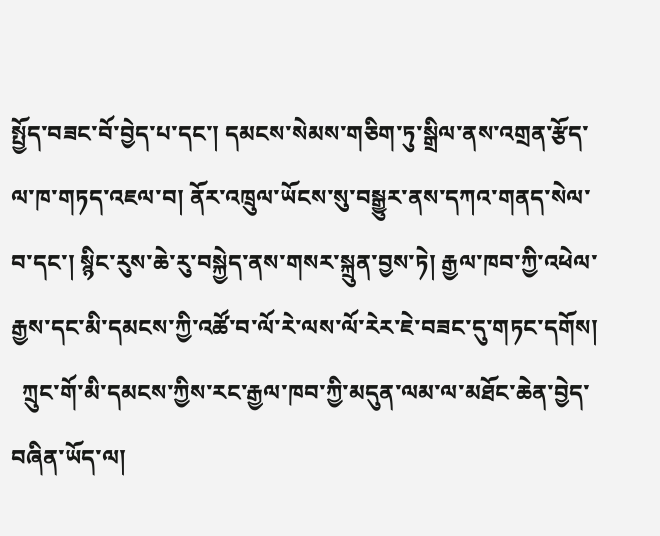སྤྱོད་བཟང་བོ་བྱེད་པ་དང་། དམངས་སེམས་གཅིག་ཏུ་སྒྲིལ་ནས་འགྲན་རྩོད་ལ་ཁ་གཏད་འཇལ་བ། ནོར་འཁྲུལ་ཡོངས་སུ་བསྒྱུར་ནས་དཀའ་གནད་སེལ་བ་དང་། སྙིང་རུས་ཆེ་རུ་བསྐྱེད་ནས་གསར་སྐྲུན་བྱས་ཏེ། རྒྱལ་ཁབ་ཀྱི་འཕེལ་རྒྱས་དང་མི་དམངས་ཀྱི་འཚོ་བ་ལོ་རེ་ལས་ལོ་རེར་ཇེ་བཟང་དུ་གཏང་དགོས།
  ཀྲུང་གོ་མི་དམངས་ཀྱིས་རང་རྒྱལ་ཁབ་ཀྱི་མདུན་ལམ་ལ་མཐོང་ཆེན་བྱེད་བཞིན་ཡོད་ལ།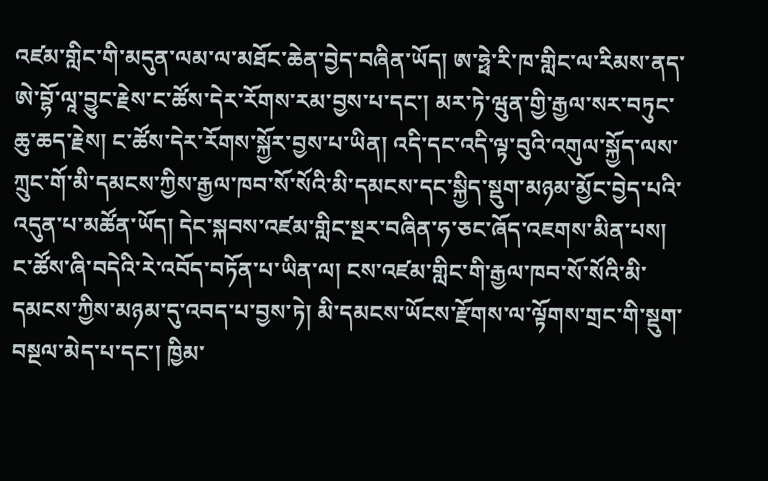འཛམ་གླིང་གི་མདུན་ལམ་ལ་མཐོང་ཆེན་བྱེད་བཞིན་ཡོད། ཨ་ཧྥེ་རི་ཁ་གླིང་ལ་རིམས་ནད་ཨེ་བྷོ་ལཱ་བྱུང་རྗེས་ང་ཚོས་དེར་རོགས་རམ་བྱས་པ་དང་། མར་ཏེ་ཝུན་གྱི་རྒྱལ་སར་བཏུང་ཆུ་ཆད་རྗེས། ང་ཚོས་དེར་རོགས་སྐྱོར་བྱས་པ་ཡིན། འདི་དང་འདི་ལྟ་བུའི་འགུལ་སྐྱོད་ལས་ཀྲུང་གོ་མི་དམངས་ཀྱིས་རྒྱལ་ཁབ་སོ་སོའི་མི་དམངས་དང་སྐྱིད་སྡུག་མཉམ་མྱོང་བྱེད་པའི་འདུན་པ་མཚོན་ཡོད། དེང་སྐབས་འཛམ་གླིང་སྔར་བཞིན་ཧ་ཅང་ཞོད་འཇགས་མིན་པས། ང་ཚོས་ཞི་བདེའི་རེ་འབོད་བཏོན་པ་ཡིན་ལ། ངས་འཛམ་གླིང་གི་རྒྱལ་ཁབ་སོ་སོའི་མི་དམངས་ཀྱིས་མཉམ་དུ་འབད་པ་བྱས་ཏེ། མི་དམངས་ཡོངས་རྫོགས་ལ་ལྟོགས་གྲང་གི་སྡུག་བསྔལ་མེད་པ་དང་། ཁྱིམ་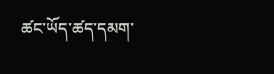ཚང་ཡོད་ཚད་དམག་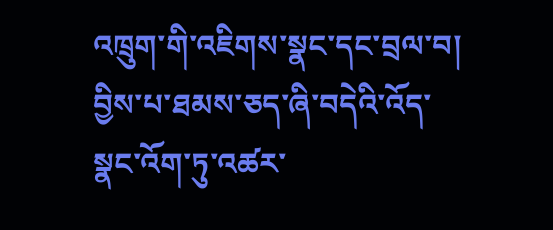འཁྲུག་གི་འཇིགས་སྣང་དང་བྲལ་བ། བྱིས་པ་ཐམས་ཅད་ཞི་བདེའི་འོད་སྣང་འོག་ཏུ་འཚར་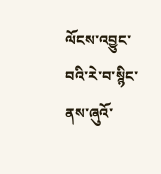ལོངས་འབྱུང་བའི་རེ་བ་སྙིང་ནས་ཞུའོ་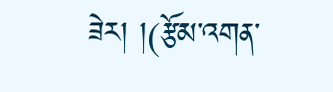ཟེར། །(རྩོམ་འགན་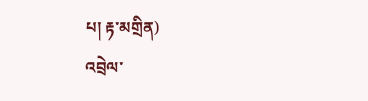པ། རྟ་མགྲིན)
འབྲེལ་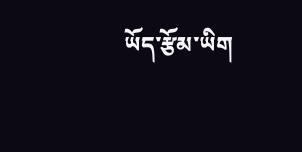ཡོད་རྩོམ་ཡིག